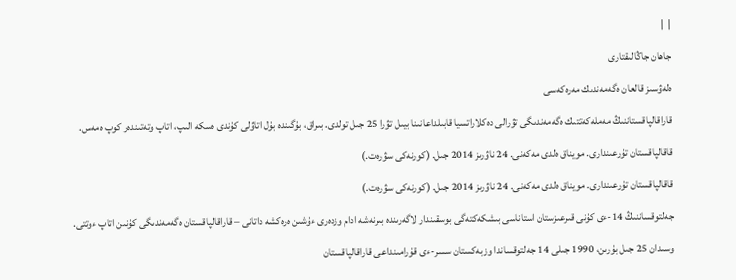|  |

جاھان جاڭالىقتارى

ەلەۋسىز قالعان ەگەمەندىك مەرەكەسى

قاراقالپاقستاننىڭ مەملەكەتتىك ەگەمەندىگى تۋرالى دەكلاراتسيا قابىلداعانىنا بيىل تۋرا 25 جىل تولدى. بىراق، بۇگىندە بۇل اتاۋلى كۇندى ەسكە الىپ، اتاپ وتەتىندەر كوپ ەمەس.

قاقالپاقستان تۇرعىندارى. مويناق ەلدى مەكەنى. 24 ناۋرىز 2014 جىل. (كورنەكى سۋرەت.)

قاقالپاقستان تۇرعىندارى. مويناق ەلدى مەكەنى. 24 ناۋرىز 2014 جىل. (كورنەكى سۋرەت.)

جەلتوقساننىڭ 14-ءى كۇنى قىرعىزستان استاناسى بىشكەكتەگى بوسقىندار لاگەرىندە بىرنەشە ادام وزدەرى ءۇشىن ەرەكشە داتانى – قاراقالپاقستان ەگەمەندىگى كۇنىن اتاپ ءوتتى.

وسىدان 25 جىل بۇرىن، 1990 جىلى 14 جەلتوقساندا وزبەكستان سسر-ءى قۇرامىنداعى قاراقالپاقستان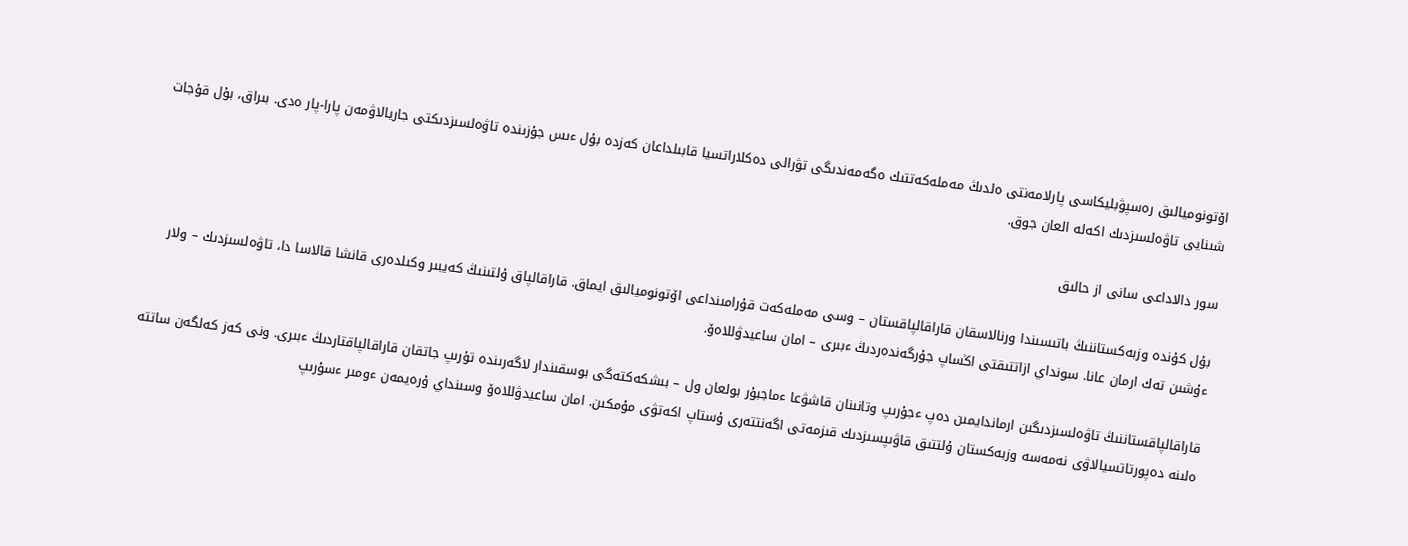اۆتونوميالىق رەسپۋبليكاسى پارلامەنتى ەلدىڭ مەملەكەتتىك ەگەمەندىگى تۋرالى دەكلاراتسيا قابىلداعان كەزدە بۇل ءىس جۇزىندە تاۋەلسىزدىكتى جاريالاۋمەن پارا-پار ەدى. بىراق، بۇل قۇجات شىنايى تاۋەلسىزدىك اكەلە العان جوق.

سور دالاداعى سانى از حالىق

بۇل كۇندە وزبەكستاننىڭ باتىسىندا ورنالاسقان قاراقالپاقستان – وسى مەملەكەت قۇرامىنداعى اۆتونوميالىق ايماق. قاراقالپاق ۇلتىنىڭ كەيبىر وكىلدەرى قانشا قالاسا دا، تاۋەلسىزدىك – ولار ءۇشىن تەك ارمان عانا. سونداي ازاتتىقتى اڭساپ جۇرگەندەردىڭ ءبىرى – امان ساعيدۋللاەۆ.

قاراقالپاقستاننىڭ تاۋەلسىزدىگىن ارماندايمىن دەپ ءجۇرىپ وتانىنان قاشۋعا ءماجبۇر بولعان ول – بىشكەكتەگى بوسقىندار لاگەرىندە تۇرىپ جاتقان قاراقالپاقتاردىڭ ءبىرى. ونى كەز كەلگەن ساتتە ەلىنە دەپورتاتسيالاۋى نەمەسە وزبەكستان ۇلتتىق قاۋىپسىزدىك قىزمەتى اگەنتتەرى ۇستاپ اكەتۋى مۇمكىن. امان ساعيدۋللاەۆ وسىنداي ۇرەيمەن ءومىر ءسۇرىپ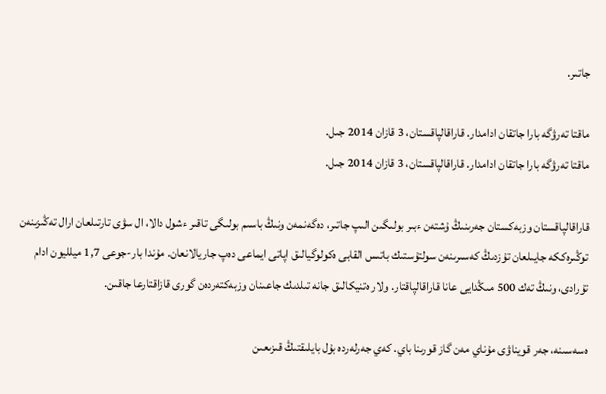جاتىر.

ماقتا تەرۋگە بارا جاتقان ادامدار. قاراقالپاقستان، 3 قازان 2014 جىل.
ماقتا تەرۋگە بارا جاتقان ادامدار. قاراقالپاقستان، 3 قازان 2014 جىل.

قاراقالپاقستان وزبەكستان جەرىنىڭ ۇشتەن ءبىر بولىگىن الىپ جاتىر، دەگەنمەن ونىڭ باسىم بولىگى تاقىر ءشول دالا، ال سۋى تارتىلعان ارال تەڭىزىنەن توڭىرەككە جايىلعان تۇزدىڭ كەسىرىنەن سولتۇستىك باتىس القابى ەكولوگيالىق اپاتى ايماعى دەپ جاريالانعان. مۇندا بار-جوعى 1,7 ميلليون ادام تۇرادى، ونىڭ تەك 500 مىڭدايى عانا قاراقالپاقتار. ولار ەتنيكالىق جانە تىلدىك جاعىنان وزبەكتەردەن گورى قازاقتارعا جاقىن.

ەسەسىنە، جەر قويناۋى مۇناي مەن گاز قورىنا باي. كەي جەرلەردە بۇل بايلىقتىڭ قىزىعىن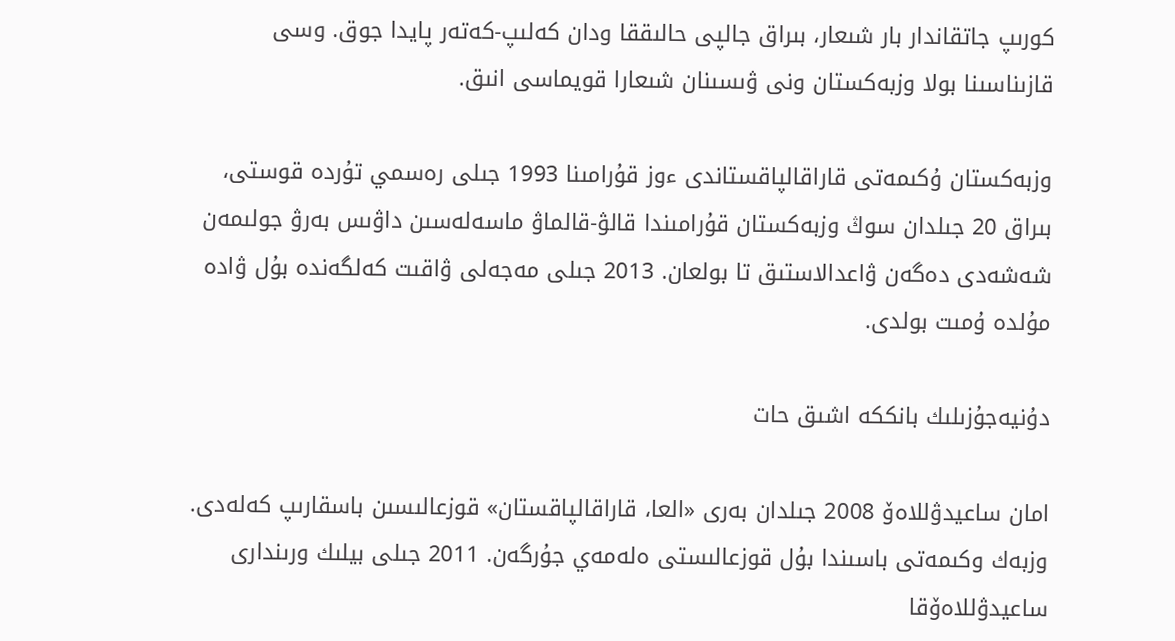كورىپ جاتقاندار بار شىعار، بىراق جالپى حالىققا ودان كەلىپ-كەتەر پايدا جوق. وسى قازىناسىنا بولا وزبەكستان ونى ۋىسىنان شىعارا قويماسى انىق.

وزبەكستان ۇكىمەتى قاراقالپاقستاندى ءوز قۇرامىنا 1993 جىلى رەسمي تۇردە قوستى، بىراق 20 جىلدان سوڭ وزبەكستان قۇرامىندا قالۋ-قالماۋ ماسەلەسىن داۋىس بەرۋ جولىمەن شەشەدى دەگەن ۋاعدالاستىق تا بولعان. 2013 جىلى مەجەلى ۋاقىت كەلگەندە بۇل ۋادە مۇلدە ۇمىت بولدى.

دۇنيەجۇزىلىك بانككە اشىق حات

امان ساعيدۋللاەۆ 2008 جىلدان بەرى «العا، قاراقالپاقستان» قوزعالىسىن باسقارىپ كەلەدى. وزبەك وكىمەتى باسىندا بۇل قوزعالىستى ەلەمەي جۇرگەن. 2011 جىلى بيلىك ورىندارى ساعيدۋللاەۆقا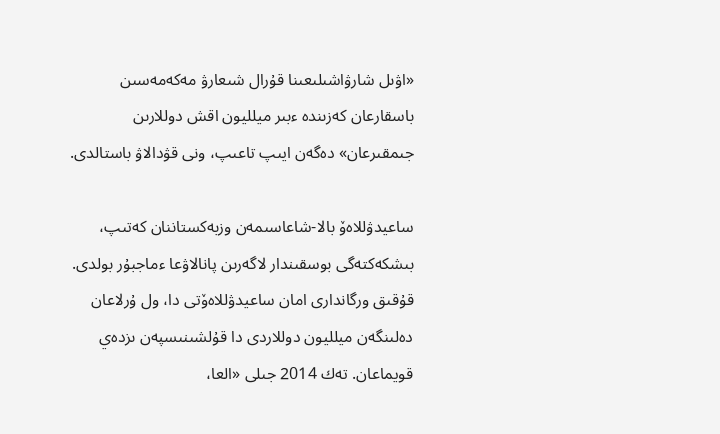«اۋىل شارۋاشىلىعىنا قۇرال شىعارۋ مەكەمەسىن باسقارعان كەزىندە ءبىر ميلليون اقش دوللارىن جىمقىرعان» دەگەن ايىپ تاعىپ، ونى قۋدالاۋ باستالدى.

ساعيدۋللاەۆ بالا-شاعاسىمەن وزبەكستاننان كەتىپ، بىشكەكتەگى بوسقىندار لاگەرىن پانالاۋعا ءماجبۇر بولدى. قۇقىق ورگاندارى امان ساعيدۋللاەۆتى دا، ول ۇرلاعان دەلىنگەن ميلليون دوللاردى دا قۇلشىنىسپەن ىزدەي قويماعان. تەك 2014 جىلى «العا،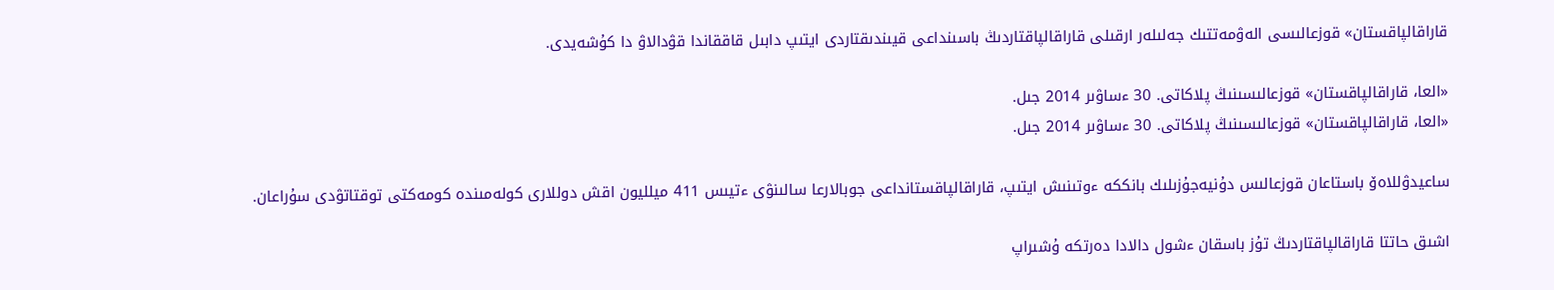قاراقالپاقستان» قوزعالىسى الەۋمەتتىك جەلىلەر ارقىلى قاراقالپاقتاردىڭ باسىنداعى قيىندىقتاردى ايتىپ دابىل قاققاندا قۋدالاۋ دا كۇشەيدى.

«العا، قاراقالپاقستان» قوزعالىسىنىڭ پلاكاتى. 30 ءساۋىر 2014 جىل.
«العا، قاراقالپاقستان» قوزعالىسىنىڭ پلاكاتى. 30 ءساۋىر 2014 جىل.

ساعيدۋللاەۆ باستاعان قوزعالىس دۇنيەجۇزىلىك بانككە ءوتىنىش ايتىپ، قاراقالپاقستانداعى جوبالارعا سالىنۋى ءتيىس 411 ميلليون اقش دوللارى كولەمىندە كومەكتى توقتاتۋدى سۇراعان.

اشىق حاتتا قاراقالپاقتاردىڭ تۇز باسقان ءشول دالادا دەرتكە ۇشىراپ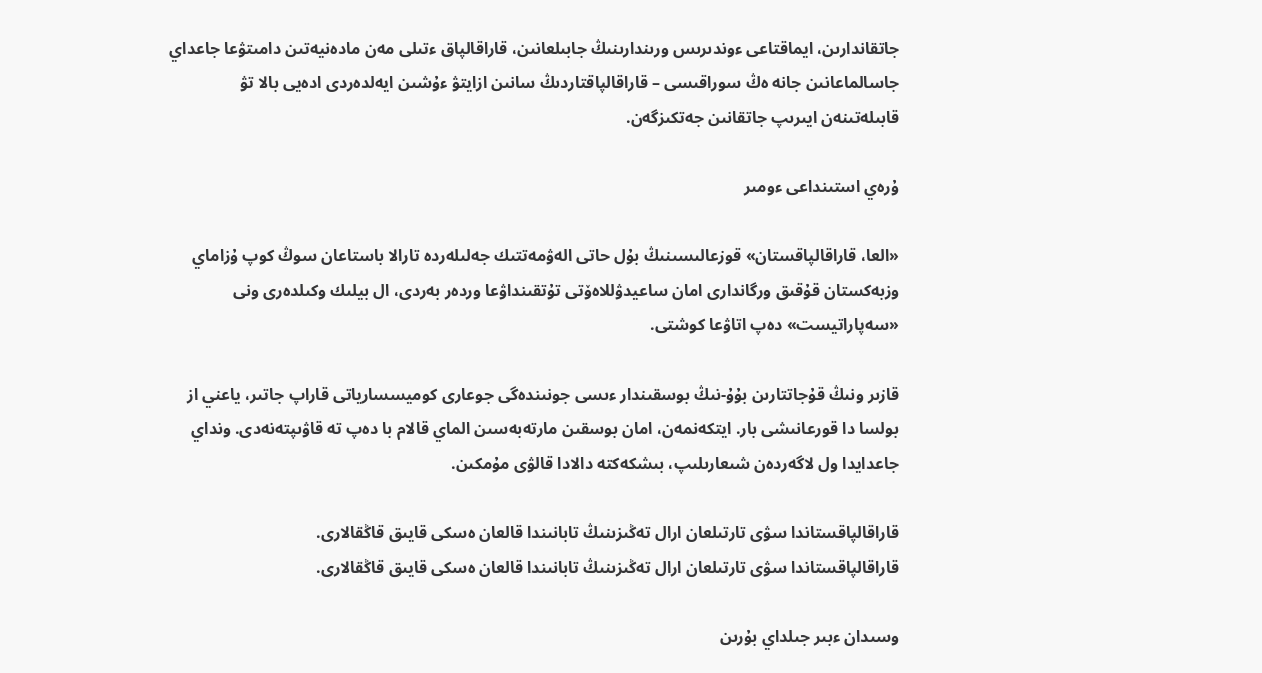جاتقاندارىن، ايماقتاعى ءوندىرىس ورىندارىنىڭ جابىلعانىن، قاراقالپاق ءتىلى مەن مادەنيەتىن دامىتۋعا جاعداي جاسالماعانىن جانە ەڭ سوراقىسى – قاراقالپاقتاردىڭ سانىن ازايتۋ ءۇشىن ايەلدەردى ادەيى بالا تۋ قابىلەتىنەن ايىرىپ جاتقانىن جەتكىزگەن.

ۇرەي استىنداعى ءومىر

«العا، قاراقالپاقستان» قوزعالىسىنىڭ بۇل حاتى الەۋمەتتىك جەلىلەردە تارالا باستاعان سوڭ كوپ ۇزاماي وزبەكستان قۇقىق ورگاندارى امان ساعيدۋللاەۆتى تۇتقىنداۋعا وردەر بەردى، ال بيلىك وكىلدەرى ونى «سەپاراتيست» دەپ اتاۋعا كوشتى.

قازىر ونىڭ قۇجاتتارىن بۇۇ-نىڭ بوسقىندار ءىسى جونىندەگى جوعارى كوميسسارياتى قاراپ جاتىر، ياعني از بولسا دا قورعانىشى بار. ايتكەنمەن، امان بوسقىن مارتەبەسىن الماي قالام با دەپ تە قاۋىپتەنەدى. ونداي جاعدايدا ول لاگەردەن شىعارىلىپ، بىشكەكتە دالادا قالۋى مۇمكىن.

قاراقالپاقستاندا سۋى تارتىلعان ارال تەڭىزىنىڭ تابانىندا قالعان ەسكى قايىق قاڭقالارى.
قاراقالپاقستاندا سۋى تارتىلعان ارال تەڭىزىنىڭ تابانىندا قالعان ەسكى قايىق قاڭقالارى.

وسىدان ءبىر جىلداي بۇرىن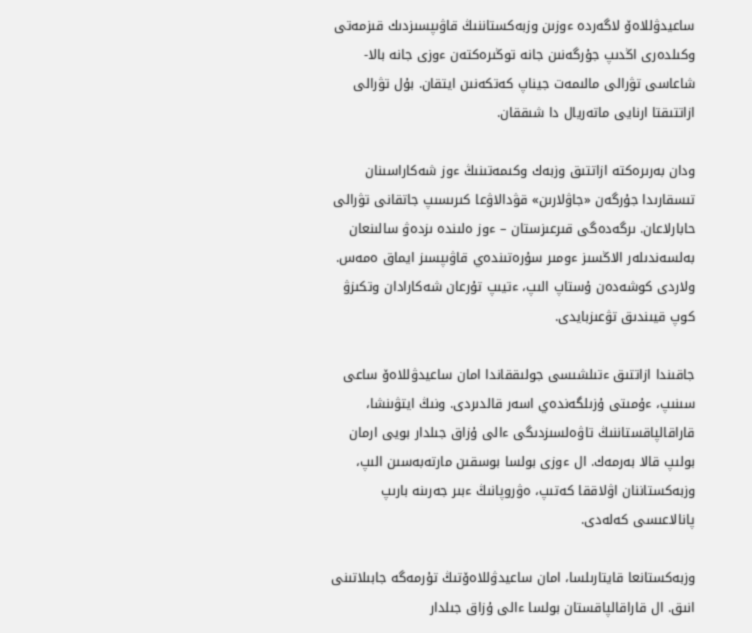ساعيدۋللاەۆ لاگەردە ءوزىن وزبەكستاننىڭ قاۋىپسىزدىك قىزمەتى وكىلدەرى اڭدىپ جۇرگەنىن جانە توڭىرەكتەن ءوزى جانە بالا-شاعاسى تۋرالى مالىمەت جيناپ كەتكەنىن ايتقان. بۇل تۋرالى ازاتتىقتا ارنايى ماتەريال دا شىققان.

ودان بەرىرەكتە ازاتتىق وزبەك وكىمەتىنىڭ ءوز شەكاراسىنان تىسقارىدا جۇرگەن «جاۋلارىن» قۋدالاۋعا كىرىسىپ جاتقانى تۋرالى حابارلاعان. ىرگەدەگى قىرعىزستان – ءوز ەلىندە ىزدەۋ سالىنعان بەلسەندىلەر الاڭسىز ءومىر سۇرەتىندەي قاۋىپسىز ايماق ەمەس. ولاردى كوشەدەن ۇستاپ الىپ، ءتيىپ تۇرعان شەكارادان وتكىزۋ كوپ قيىندىق تۋعىزبايدى.

جاقىندا ازاتتىق ءتىلشىسى جولىققاندا امان ساعيدۋللاەۆ ساعى سىنىپ، ءۇمىتى ۇزىلگەندەي اسەر قالدىردى. ونىڭ ايتۋىنشا، قاراقالپاقستاننىڭ تاۋەلسىزدىگى ءالى ۇزاق جىلدار بويى ارمان بولىپ قالا بەرمەك. ال ءوزى بولسا بوسقىن مارتەبەسىن الىپ، وزبەكستاننان اۋلاققا كەتىپ، ەۋروپانىڭ ءبىر جەرىنە بارىپ پانالاعىسى كەلەدى.

وزبەكستانعا قايتارىلسا، امان ساعيدۋللاەۆتىڭ تۇرمەگە جابىلاتىنى انىق. ال قاراقالپاقستان بولسا ءالى ۇزاق جىلدار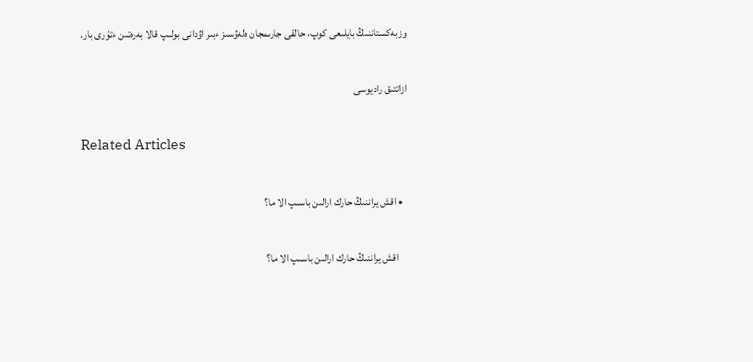وزبەكستاننىڭ بايلىعى كوپ، حالقى جارىمجان ەلەۋسىز ءبىر اۋدانى بولىپ قالا بەرەتىن ءتۇرى بار.

ازاتتىق راديوسى

Related Articles

  • اقش يراننىڭ حارك ارالىن باسىپ الا ما؟

    اقش يراننىڭ حارك ارالىن باسىپ الا ما؟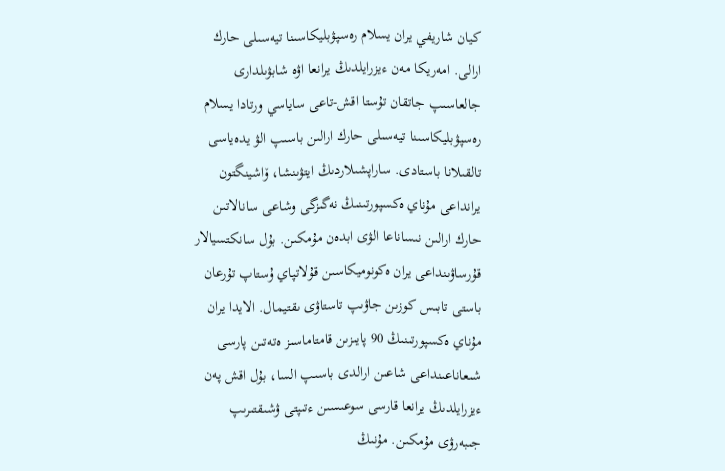كيان شاريفي يران يسلام رەسپۋبليكاسىنا تيەسىلى حارك ارالى. امەريكا مەن ءيزرايلدىڭ يرانعا اۋە شابۋىلدارى جالعاسىپ جاتقان تۇستا اقش-تاعى ساياسي ورتادا يسلام رەسپۋبليكاسىنا تيەسىلى حارك ارالىن باسىپ الۋ يدەياسى تالقىلانا باستادى. ساراپشىلاردىڭ ايتۋىنشا، ۆاشينگتون يرانداعى مۇناي ەكسپورتىنىڭ نەگىزگى وشاعى سانالاتىن حارك ارالىن نىساناعا الۋى ابدەن مۇمكىن. بۇل سانكتسيالار قۇرساۋىنداعى يران ەكونوميكاسىن قۇلاتپاي ۇستاپ تۇرعان باستى تابىس كوزىن جاۋىپ تاستاۋى ىقتيمال. الايدا يران مۇناي ەكسپورتىنىڭ 90 پايىزىن قامتاماسىز ەتەتىن پارسى شىعاناعىنداعى شاعىن ارالدى باسىپ السا، بۇل اقش پەن ءيزرايلدىڭ يرانعا قارسى سوعىسىن ءتىپتى ۋشىقتىرىپ جىبەرۋى مۇمكىن. مۇنىڭ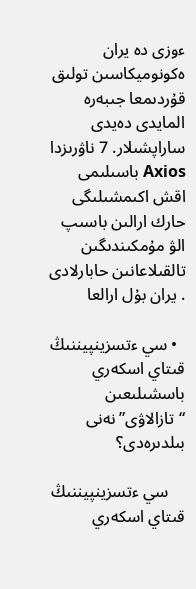ءوزى دە يران ەكونوميكاسىن تولىق قۇردىمعا جىبەرە المايدى دەيدى ساراپشىلار. 7 ناۋرىزدا Axios باسىلىمى اقش اكىمشىلىگى حارك ارالىن باسىپ الۋ مۇمكىندىگىن تالقىلاعانىن حابارلادى . يران بۇل ارالعا

  • سي ءتسزينپيننىڭ قىتاي اسكەري باسشىلىعىن “تازالاۋى” نەنى بىلدىرەدى؟

    سي ءتسزينپيننىڭ قىتاي اسكەري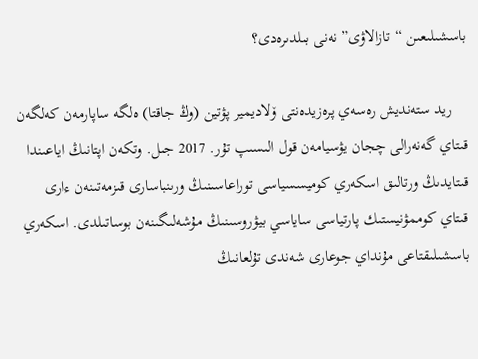باسشىلىعىن “تازالاۋى” نەنى بىلدىرەدى؟

    ريد ستەنديش رەسەي پرەزيدەنتى ۆلاديمير پۋتين (وڭ جاقتا) ەلگە ساپارمەن كەلگەن قىتاي گەنەرالى چجان يۋسيامەن قول الىسىپ تۇر. 2017 جىل. وتكەن اپتانىڭ اياعىندا قىتايدىڭ ورتالىق اسكەري كوميسسياسى توراعاسىنىڭ ورىنباسارى قىزمەتىنەن ءارى قىتاي كوممۋنيستىك پارتياسى ساياسي بيۋروسىنىڭ مۇشەلىگىنەن بوساتىلدى. اسكەري باسشىلىقتاعى مۇنداي جوعارى شەندى تۇلعانىڭ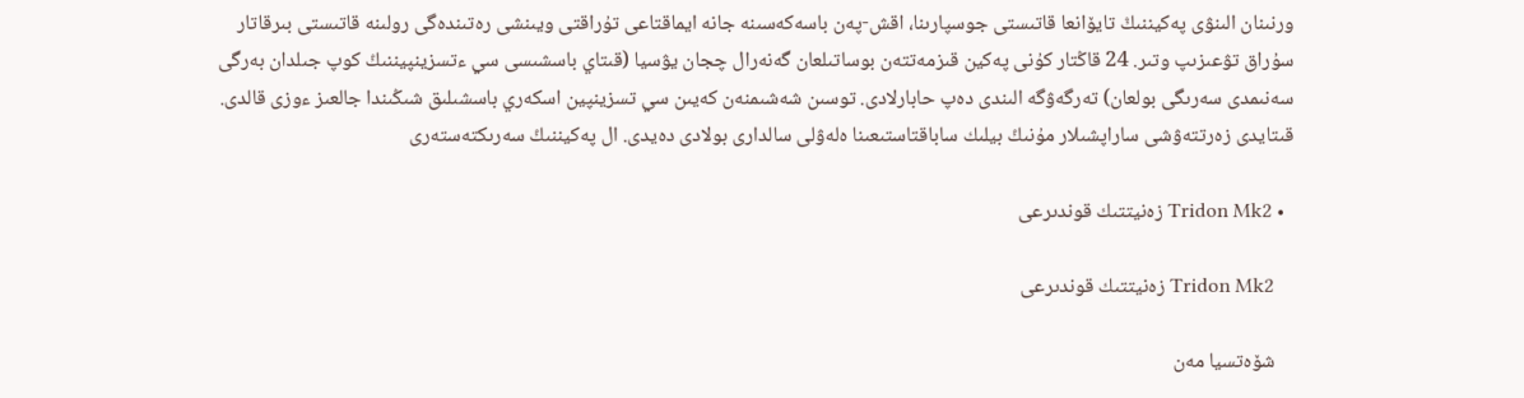ورنىنان الىنۋى پەكيننىڭ تايۆانعا قاتىستى جوسپارىنا، اقش-پەن باسەكەسىنە جانە ايماقتاعى تۇراقتى ويىنشى رەتىندەگى رولىنە قاتىستى بىرقاتار سۇراق تۋعىزىپ وتىر. 24 قاڭتار كۇنى پەكين قىزمەتتەن بوساتىلعان گەنەرال چجان يۋسيا (قىتاي باسشىسى سي ءتسزينپيننىڭ كوپ جىلدان بەرگى سەنىمدى سەرىگى بولعان) تەرگەۋگە الىندى دەپ حابارلادى. توسىن شەشىمنەن كەيىن سي تسزينپين اسكەري باسشىلىق شىڭىندا جالعىز ءوزى قالدى. قىتايدى زەرتتەۋشى ساراپشىلار مۇنىڭ بيلىك ساباقتاستىعىنا ەلەۋلى سالدارى بولادى دەيدى. ال پەكيننىڭ سەرىكتەستەرى

  • Tridon Mk2 زەنيتتىك قوندىرعى

    Tridon Mk2 زەنيتتىك قوندىرعى

    شۆەتسيا مەن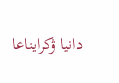دانيا ۋكرايناعا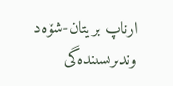ارناپ بريتان-شۆەد وندىرىسىندەگى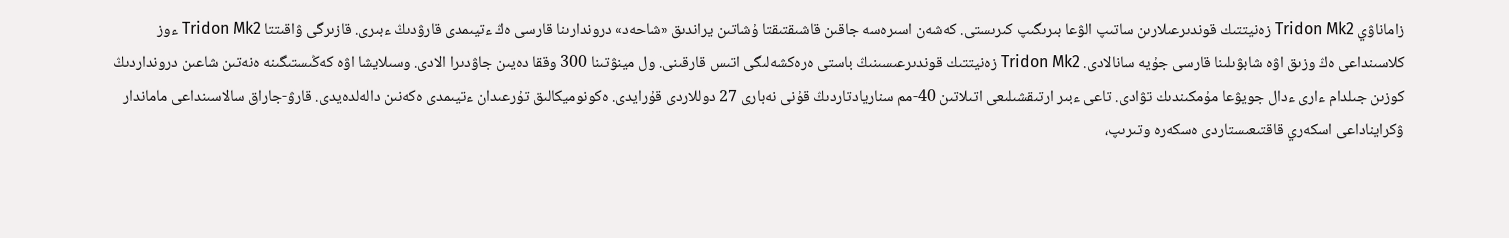زاماناۋي Tridon Mk2 زەنيتتىك قوندىرعىلارىن ساتىپ الۋعا بىرىگىپ كىرىستى. كەشەن اسىرەسە جاقىن قاشىقتىقتا ۇشاتىن يراندىق «شاحەد» دروندارىنا قارسى ەڭ ءتيىمدى قارۋدىڭ ءبىرى. قازىرگى ۋاقىتتا Tridon Mk2 ءوز كلاسىنداعى ەڭ وزىق اۋە شابۋىلىنا قارسى جۇيە سانالادى. Tridon Mk2 زەنيتتىك قوندىرعىسىنىڭ باستى ەرەكشەلىگى اتىس قارقىنى. ول مينۋتىنا 300 وققا دەيىن جاۋدىرا الادى. وسىلايشا اۋە كەڭىستىگىنە ەنەتىن شاعىن درونداردىڭ كوزىن جىلدام ءارى ءدال جويۋعا مۇمكىندىك تۋادى. تاعى ءبىر ارتىقشىلىعى اتىلاتىن 40-مم سناريادتاردىڭ قۇنى نەبارى 27 دوللاردى قۇرايدى. ەكونوميكالىق تۇرعىدان ءتيىمدى ەكەنىن دالەلدەيدى. قارۋ-جاراق سالاسىنداعى ماماندار ۋكرايناداعى اسكەري قاقتىعىستاردى ەسكەرە وتىرىپ،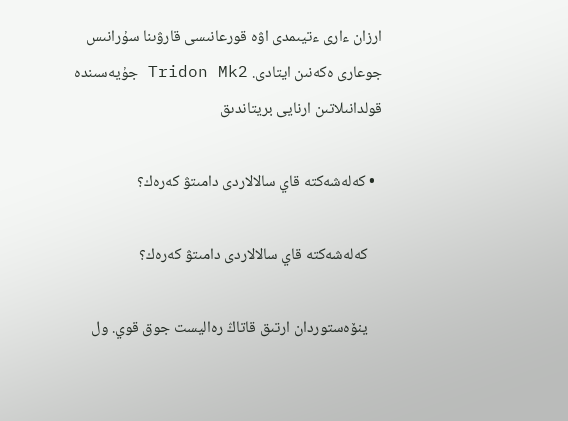ارزان ءارى ءتيىمدى اۋە قورعانىسى قارۋىنا سۇرانىس جوعارى ەكەنىن ايتادى. Tridon Mk2 جۇيەسىندە قولدانىلاتىن ارنايى بريتاندىق

  • كەلەشەكتە قاي سالالاردى دامىتۋ كەرەك؟

    كەلەشەكتە قاي سالالاردى دامىتۋ كەرەك؟

    ينۆەستوردان ارتىق قاتاڭ رەاليست جوق قوي. ول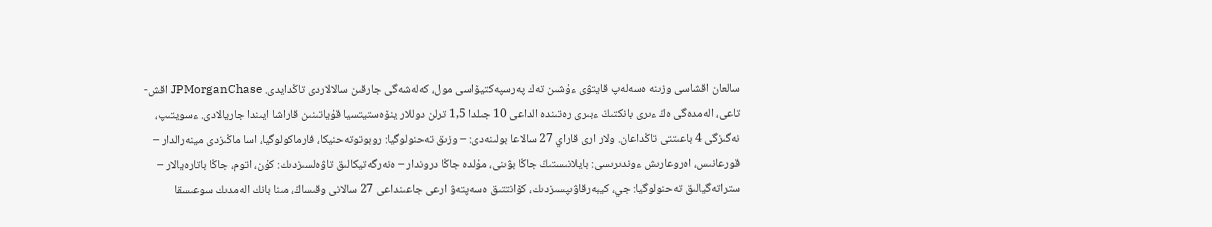سالعان اقشاسى وزىنە ەسەلەپ قايتۋى ءۇشىن تەك پەرسپەكتيۆاسى مول، كەلەشەگى جارقىن سالالاردى تاڭدايدى. JPMorganChase اقش-تاعى، الەمدەگى ەڭ ءىرى بانكتىڭ ءبىرى رەتىندە الداعى 10 جىلدا 1,5 ترلن دوللار ينۆەستيتسيا قۇياتىنىن قاراشا ايىندا جاريالادى. ءسويتىپ، نەگىزگى 4 باعىتتى تاڭداعان. ولار ارى قاراي 27 سالاعا بولىنەدى: – وزىق تەحنولوگيا: روبوتوتەحنيكا، فارماكولوگيا، اسا ماڭىزدى مينەرالدار – قورعانىس، اەروعارىش ءوندىرىسى: بايلانىستىڭ جاڭا بۋىنى، مۇلدە جاڭا دروندار – ەنەرگەتيكالىق تاۋەلسىزدىك: كۇن، اتوم، جاڭا باتارەيالار – ستراتەگيالىق تەحنولوگيا: جي، كيبەرقاۋىپسىزدىك، كۆانتتىق ەسەپتەۋ ارعى جاعىنداعى 27 سالانى وقىساڭ، مىنا بانك الەمدىك سوعىسقا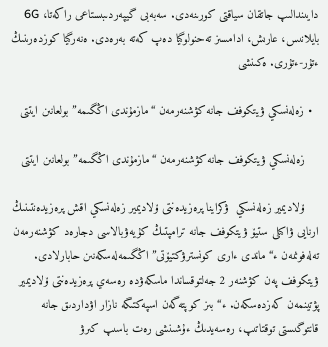دايىندالىپ جاتقان سياقتى كورىنەدى. سەبەبى گيپەردىبىستاعى راكەتا، 6G بايلانىس، عارىش، ادامسىز تەحنولوگيا دەپ كەتە بەرەدى. ەنەرگيا كوزدەرىنىڭ ءتۇر-ءتۇرى. ەكىنشى

  • زەلەنسكي ۋيتكوفف جانە كۋشنەرمەن “مازمۇندى اڭگىمە” بولعانىن ايتتى

    زەلەنسكي ۋيتكوفف جانە كۋشنەرمەن “مازمۇندى اڭگىمە” بولعانىن ايتتى

    ۆلاديمير زەلەنسكي  ۋكراينا پرەزيدەنتى ۆلاديمير زەلەنسكي اقش پرەزيدەنتىنىڭ ارنايى ۋاكىلى ستيۆ ۋيتكوفف جانە ترامپتىڭ كۇيەۋبالاسى دجارەد كۋشنەرمەن تەلەفونمەن ء“ماندى ءارى كونسترۋكتيۆتى” اڭگىمەلەسكەنىن حابارلادى. ۋيتكوفف پەن كۋشنەر 2 جەلتوقساندا ماسكەۋدە رەسەي پرەزيدەنتى ۆلاديمير پۋتينمەن كەزدەسكەن. ء“بىز كوپتەگەن اسپەكتىگە نازار اۋداردىق جانە قانتوگىستى توقتاتىپ، رەسەيدىڭ ءۇشىنشى رەت باسىپ كىرۋ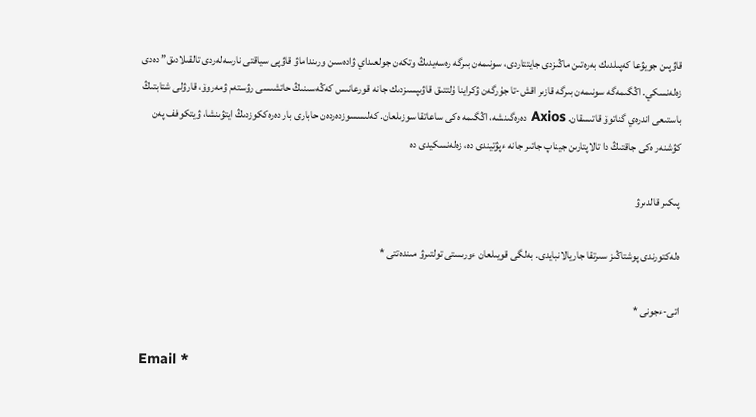قاۋپىن جويۋعا كەپىلدىك بەرەتىن ماڭىزدى جايتتاردى، سونىمەن بىرگە رەسەيدىڭ وتكەن جولعىداي ۋادەسىن ورىنداماۋ قاۋپى سياقتى نارسەلەردى تالقىلادىق” دەدى زەلەنسكي. اڭگىمەگە سونىمەن بىرگە قازىر اقش-تا جۇرگەن ۋكراينا ۇلتتىق قاۋىپسىزدىك جانە قورعانىس كەڭەسىنىڭ حاتشىسى رۋستەم ۋمەروۆ، قارۋلى شتابتىڭ باستىعى اندرەي گناتوۆ قاتىسقان. Axios دەرەگىنشە، اڭگىمە ەكى ساعاتقا سوزىلعان. كەلىسسوزدەردەن حابارى بار دەرەككوزدىڭ ايتۋىنشا، ۋيتكوفف پەن كۋشنەر ەكى جاقتىڭ دا تالاپتارىن جيناپ جاتىر جانە ءپۋتيندى دە، زەلەنسكيدى دە

پىكىر قالدىرۋ

ەلەكتورندى پوشتاڭىز سىرتقا جاريالانبايدى. بەلگى قويىلعان ءورىستى تولتىرۋ مىندەتتى *

اتى-ءجونى *

Email *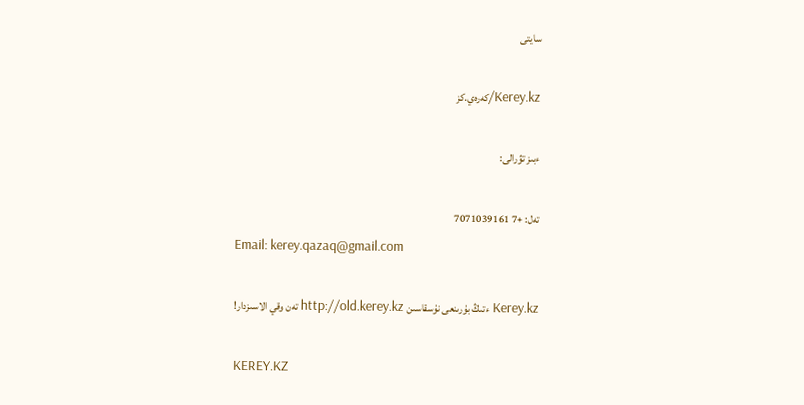سايتى

Kerey.kz/كەرەي.كز

ءبىز تۋرالى:

تەل: +7 7071039161
Email: kerey.qazaq@gmail.com

Kerey.kz ءتىڭ بۇرىنعى نۇسقاسىن http://old.kerey.kz تەن وقي الاسىزدار!

KEREY.KZ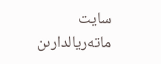سايت ماتەريالدارىن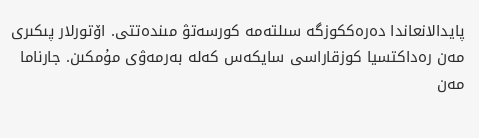پايدالانعاندا دەرەككوزگە سىلتەمە كورسەتۋ مىندەتتى. اۆتورلار پىكىرى مەن رەداكتسيا كوزقاراسى سايكەس كەلە بەرمەۋى مۇمكىن. جارناما مەن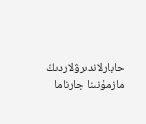حابارلاندىرۋلاردىڭ مازمۇنىنا جارناما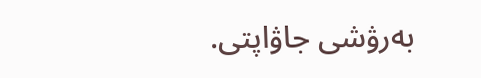بەرۋشى جاۋاپتى.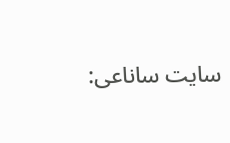سايت ساناعى: